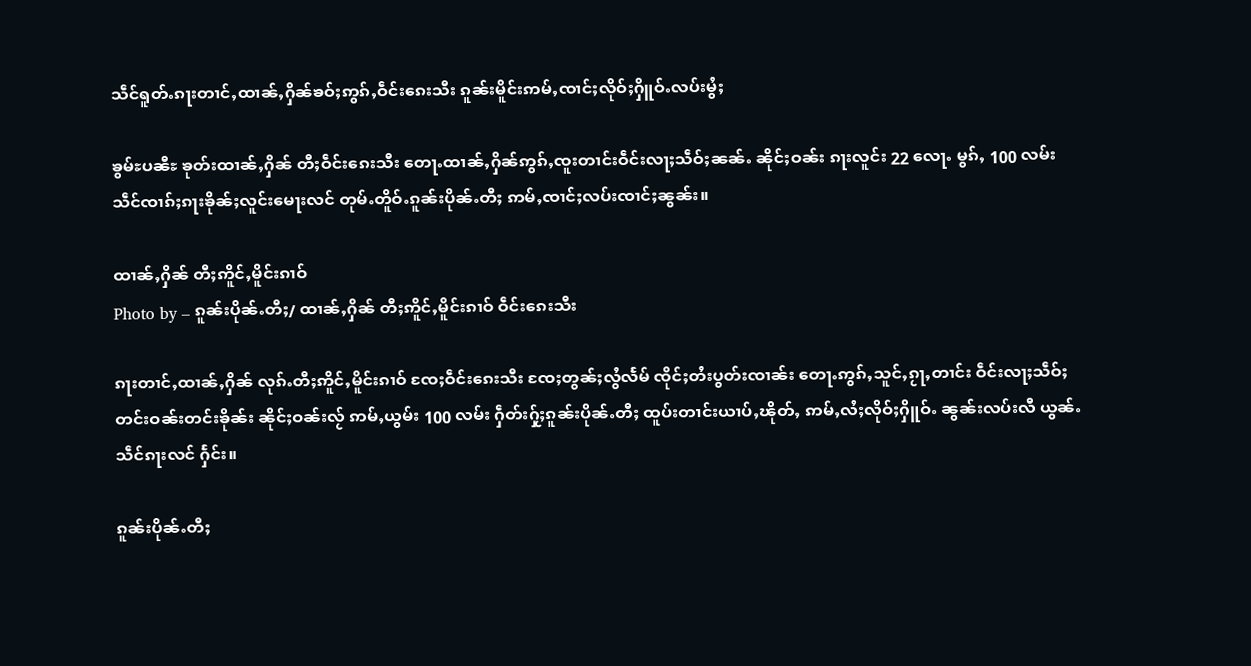သဵင်ရူတ်ႉၵႃးတၢင်ႇထၢၼ်ႇႁိၼ်ၶဝ်ႈဢွၵ်ႇဝဵင်းၵေးသီး ၵူၼ်းမိူင်းဢမ်ႇၸၢင်ႈလိုဝ်ႈႁိူဝ်ႉလပ်းမွႆႈ

ၶွမ်ႊပၼီႊ ၶုတ်းထၢၼ်ႇႁိၼ် တီႈဝဵင်းၵေးသီး တေႃႉထၢၼ်ႇႁိၼ်ဢွၵ်ႇၸူးတၢင်းဝဵင်းလႃႈသဵဝ်ႈၼၼ်ႉ ၼိုင်ႈဝၼ်း ၵႃးလူင်း 22 လေႃႉ မွၵ်ႇ 100 လမ်း သဵင်ၸၢၵ်ႈၵႃးၶိုၼ်ႈလူင်းမေႃးလင် တုမ်ႉတိူဝ်ႉၵူၼ်းပိုၼ်ႉတီႈ ဢမ်ႇၸၢင်ႈလပ်းၸၢင်ႈၼွၼ်း။

ထၢၼ်ႇႁိၼ် တီႈဢိူင်ႇမိူင်းၵၢဝ်
Photo by – ၵူၼ်းပိုၼ်ႉတီႈ/ ထၢၼ်ႇႁိၼ် တီႈဢိူင်ႇမိူင်းၵၢဝ် ဝဵင်းၵေးသီး

ၵႃးတၢင်ႇထၢၼ်ႇႁိၼ် လုၵ်ႉတီႈဢိူင်ႇမိူင်းၵၢဝ် ၸႄႈဝဵင်းၵေးသီး ၸႄႈတွၼ်ႈလွႆလႅမ် ၸိုင်ႈတႆးပွတ်းၸၢၼ်း တေႃႉဢွၵ်ႇသူင်ႇၵႂႃႇတၢင်း ဝဵင်းလႃႈသဵဝ်ႈ တင်းဝၼ်းတင်းၶိုၼ်း ၼိုင်ႈဝၼ်းလႂ် ဢမ်ႇယွမ်း 100 လမ်း ႁဵတ်းႁႂ်ႈၵူၼ်းပိုၼ်ႉတီႈ ထူပ်းတၢင်းယၢပ်ႇၽိုတ်ႇ ဢမ်ႇလႆႈလိုဝ်ႈႁိူဝ်ႉ ၼွၼ်းလပ်းလီ ယွၼ်ႉသဵင်ၵႃးလင် ႁႅင်း။

ၵူၼ်းပိုၼ်ႉတီႈ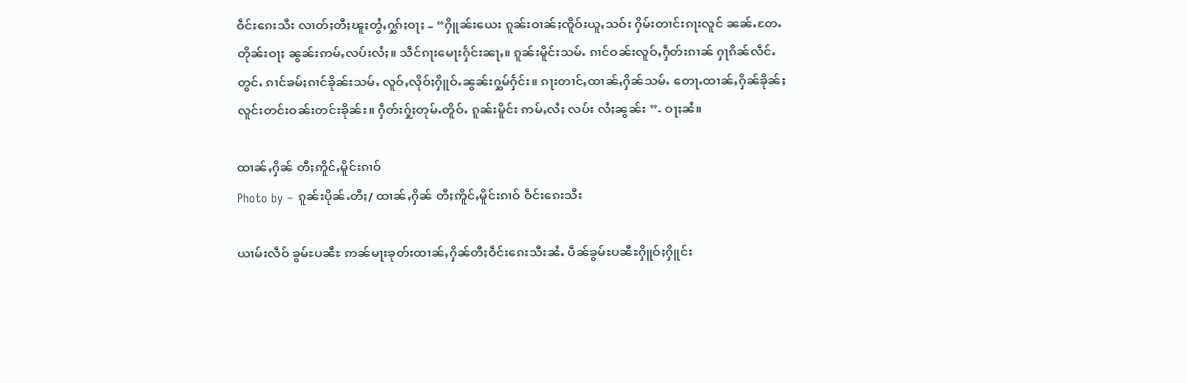ဝဵင်းၵေးသီး လၢတ်ႈတီႈၽူႈတွႆႇႁွၵ်ႈဝႃႈ – “ႁိူၼ်းယေး ၵူၼ်းဝၢၼ်ႈၸိူဝ်းယူႇသဝ်း ႁိမ်းတၢင်းၵႃးလူင် ၼၼ်ႉတႄႉ တိုၼ်းဝႃႈ ၼွၼ်းဢမ်ႇလပ်းလႆႈ။ သဵင်ၵႃးမေႃးႁႅင်းၼႃႇ။ ၵူၼ်းမိူင်းသမ်ႉ ၵၢင်ဝၼ်းလူဝ်ႇႁဵတ်းၵၢၼ် ႁႃၵိၼ်လဵင်ႉတွင်ႉ ၵၢင်ၶမ်ႈၵၢင်ၶိုၼ်းသမ်ႉ လူဝ်ႇလိုဝ်ႈႁိူဝ်ႉၼွၼ်းႁွမ်ႁႅင်း။ ၵႃးတၢင်ႇထၢၼ်ႇႁိၼ်သမ်ႉ တေႃႉထၢၼ်ႇႁိၼ်ၶိုၼ်ႈလူင်းတင်းဝၼ်းတင်းၶိုၼ်း။ ႁဵတ်းႁႂ်ႈတုမ်ႉတိူဝ်ႉ ၵူၼ်းမိူင်း ဢမ်ႇလႆႈ လပ်း လႆႈၼွၼ်း ”- ဝႃႈၼႆ။

ထၢၼ်ႇႁိၼ် တီႈဢိူင်ႇမိူင်းၵၢဝ်
Photo by – ၵူၼ်းပိုၼ်ႉတီႈ/ ထၢၼ်ႇႁိၼ် တီႈဢိူင်ႇမိူင်းၵၢဝ် ဝဵင်းၵေးသီး

ယၢမ်းလဵဝ် ၶွမ်ႊပၼီႊ ဢၼ်မႃးၶုတ်းထၢၼ်ႇႁိၼ်တီႈဝဵင်းၵေးသီးၼႆႉ ပဵၼ်ၶွမ်ႊပၼီႊႁိူဝ်ႈႁိူင်း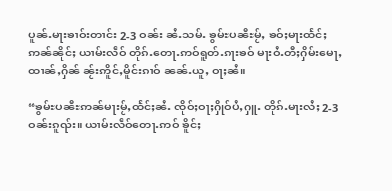ပူၼ်ႉမႃးၶၢဝ်းတၢင်း 2-3 ဝၼ်း ၼႆႉသမ်ႉ ၶွမ်ႊပၼီႊမႂ်ႇ ၶဝ်ႈမႃးထႅင်ႈ ဢၼ်ၼိုင်ႈ ယၢမ်းလဵဝ် တိုၵ်ႉတေႃႉဢဝ်ရူတ်ႉၵႃးၶဝ် မႃးဝႆႉတီႈႁိမ်းမေႃႇထၢၼ်ႇႁိၼ် ၼႂ်းဢိူင်ႇမိူင်းၵၢဝ် ၼၼ်ႉယူႇ ဝႃႈၼႆ။

“ၶွမ်ႊပၼီႊဢၼ်မႃးမႂ်ႇထႅင်ႈၼႆႉ ၸိုဝ်ႈဝႃႈႁိုဝ်ပႆႇႁူႉ တိုၵ်ႉမႃးလႆႈ 2-3 ဝၼ်းၵူၺ်း။ ယၢမ်းလဵဝ်တေႃႉဢဝ် ၶိူင်ႈ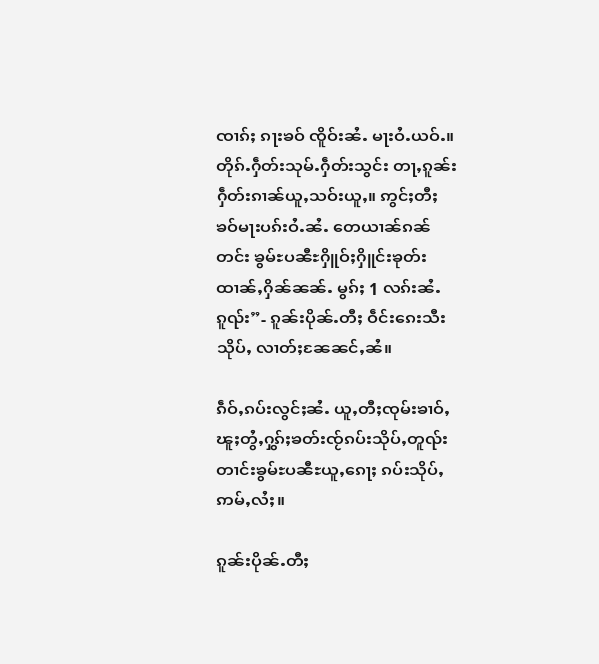ၸၢၵ်ႈ ၵႃးၶဝ် ၸိူဝ်းၼႆႉ မႃးဝႆႉယဝ်ႉ။ တိုၵ်ႉႁဵတ်းသုမ်ႉႁဵတ်းသွင်း တႃႇၵူၼ်းႁဵတ်းၵၢၼ်ယူႇသဝ်းယူႇ။ ဢွင်ႈတီႈၶဝ်မႃးပၵ်းဝႆႉၼႆႉ တေယၢၼ်ၵၼ်တင်း ၶွမ်ႊပၼီႊႁိူဝ်ႈႁိူင်းၶုတ်းထၢၼ်ႇႁိၼ်ၼၼ်ႉ မွၵ်ႈ 1 လၵ်းၼႆႉၵူၺ်း”- ၵူၼ်းပိုၼ်ႉတီႈ ဝဵင်းၵေးသီး သိုပ်ႇ လၢတ်ႈၼႄၼင်ႇၼႆ။

ၵဵဝ်ႇၵပ်းလွင်ႈၼႆႉ ယူႇတီႈၸုမ်းၶၢဝ်ႇၽူႈတွႆႇႁွၵ်ႈၶတ်းၸႂ်ၵပ်းသိုပ်ႇတူၺ်းတၢင်းၶွမ်ႊပၼီႊယူႇၵေႃႈ ၵပ်းသိုပ်ႇဢမ်ႇလႆႈ။

ၵူၼ်းပိုၼ်ႉတီႈ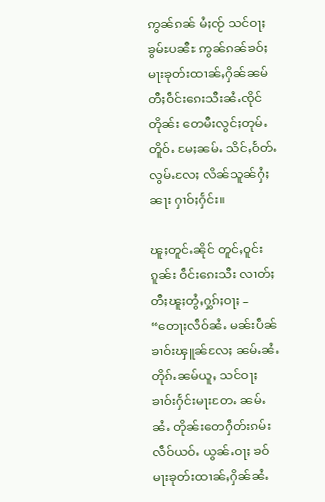ဢွၼ်ၵၼ် မႆႈၸႂ် သင်ဝႃႈ ၶွမ်ႊပၼီႊ ဢွၼ်ၵၼ်ၶဝ်ႈမႃးၶုတ်းထၢၼ်ႇႁိၼ်ၼမ် တီႈဝဵင်းၵေးသီးၼႆႉၸိုင် တိုၼ်း တေမီးလွင်ႈတုမ်ႉတိူဝ်ႉ မႄႈၼမ်ႉ သိင်ႇဝႅတ်ႉလွမ်ႉလႄႈ လိၼ်သူၼ်ႁႆႈၼႃး ႁၢဝ်ႈႁႅင်း။

ၽူႈတူင်ႉၼိုင် တူင်ႇဝူင်းၵူၼ်း ဝဵင်းၵေးသီး လၢတ်ႈတီႈၽူႈတွႆႇႁွၵ်ႈဝႃႈ – “တေႃႈလဵဝ်ၼႆႉ မၼ်းပဵၼ်ၶၢဝ်းၾူၼ်လႄႈ ၼမ်ႉၼႆႉ တိုၵ်ႉၼမ်ယူႇ သင်ဝႃႈ ၶၢဝ်းႁႅင်းမႃးတႄႉ ၼမ်ႉၼႆႉ တိုၼ်းတေႁဵတ်းၵမ်းလဵဝ်ယဝ်ႉ ယွၼ်ႉဝႃႈ ၶဝ်မႃးၶုတ်းထၢၼ်ႇႁိၼ်ၼႆႉ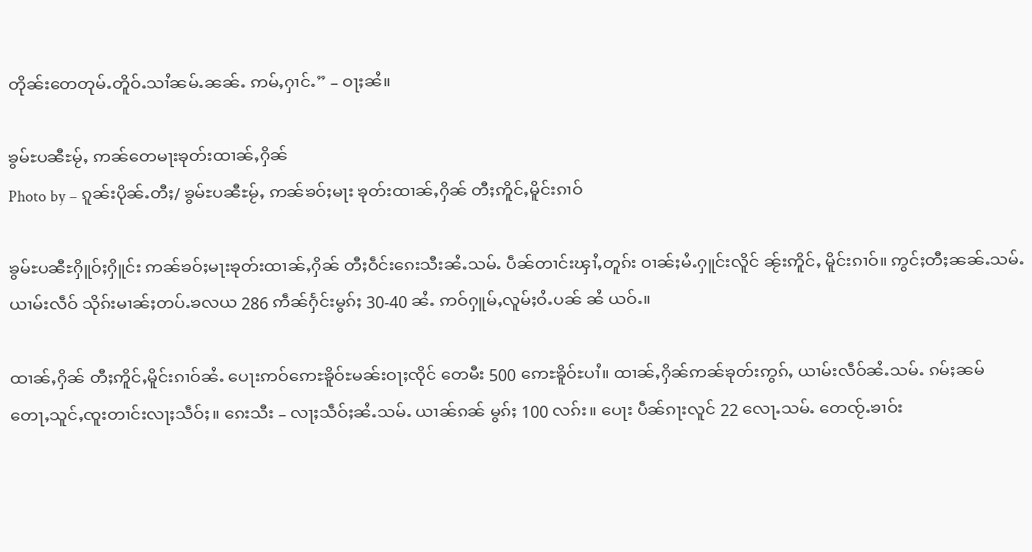တိုၼ်းတေတုမ်ႉတိူဝ်ႉသၢႆၼမ်ႉၼၼ်ႉ ဢမ်ႇႁၢင်ႉ” – ဝႃႈၼႆ။

ၶွမ်ႊပၼီႊမႂ်ႇ ဢၼ်တေမႃးၶုတ်းထၢၼ်ႇႁိၼ်
Photo by – ၵူၼ်းပိုၼ်ႉတီႈ/ ၶွမ်ႊပၼီႊမႂ်ႇ ဢၼ်ၶဝ်ႈမႃး ၶုတ်းထၢၼ်ႇႁိၼ် တီႈဢိူင်ႇမိူင်းၵၢဝ်

ၶွမ်ႊပၼီႊႁိူဝ်ႈႁိူင်း ဢၼ်ၶဝ်ႈမႃးၶုတ်းထၢၼ်ႇႁိၼ် တီႈဝဵင်းၵေးသီးၼႆႉသမ်ႉ ပဵၼ်တၢင်းၾၢႆႇတူၵ်း ဝၢၼ်ႈမႆႉႁူင်းလိူင် ၼႂ်းဢိူင်ႇ မိူင်းၵၢဝ်။ ဢွင်ႈတီႈၼၼ်ႉသမ်ႉ ယၢမ်းလဵဝ် သိုၵ်းမၢၼ်ႈတပ်ႉၶလယ 286 ဢဵၼ်ႁႅင်းမွၵ်ႈ 30-40 ၼႆႉ ဢဝ်ႁူမ်ႇလူမ်ႈဝႆႉပၼ် ၼႆ ယဝ်ႉ။

ထၢၼ်ႇႁိၼ် တီႈဢိူင်ႇမိူင်းၵၢဝ်ၼႆႉ ပေႃးဢဝ်ဢေႊၶိူဝ်ႊမၼ်းဝႃႈၸိုင် တေမီး 500 ဢေႊၶိူဝ်ႊပၢႆ။ ထၢၼ်ႇႁိၼ်ဢၼ်ၶုတ်းဢွၵ်ႇ ယၢမ်းလဵဝ်ၼႆႉသမ်ႉ ၵမ်ႈၼမ် တေႃႇသူင်ႇၸူးတၢင်းလႃႈသဵဝ်ႈ။ ၵေးသီး – လႃႈသဵဝ်ႈၼႆႉသမ်ႉ ယၢၼ်ၵၼ် မွၵ်ႈ 100 လၵ်း။ ပေႃး ပဵၼ်ၵႃးလူင် 22 လေႃႉသမ်ႉ တေၸႂ်ႉၶၢဝ်း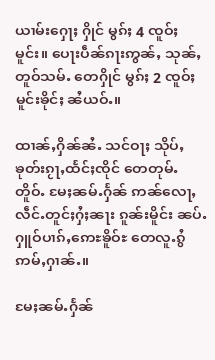ယၢမ်းႁေႃႈ ႁိုင် မွၵ်ႈ 4 ၸူဝ်ႈမူင်း။ ပေႃးပဵၼ်ၵႃးဢွၼ်ႇ သုၼ်ႇတူဝ်သမ်ႉ တေႁိုင် မွၵ်ႈ 2 ၸူဝ်ႈမူင်းၶိုင်ႈ ၼႆယဝ်ႉ။

ထၢၼ်ႇႁိၼ်ၼႆႉ သင်ဝႃႈ သိုပ်ႇၶုတ်းၵႂႃႇထႅင်ႈၸိုင် တေတုမ်ႉတိူဝ်ႉ မႄႈၼမ်ႉႁႅၼ် ဢၼ်လေႃႇလဵင်ႉတူင်ႈႁႆႈၼႃး ၵူၼ်းမိူင်း ၼပ်ႉ ႁူဝ်ပၢၵ်ႇဢေႊၶိူဝ်ႊ တေလူႉၵွႆဢမ်ႇႁၢၼ်ႉ။

မႄႈၼမ်ႉႁႅၼ်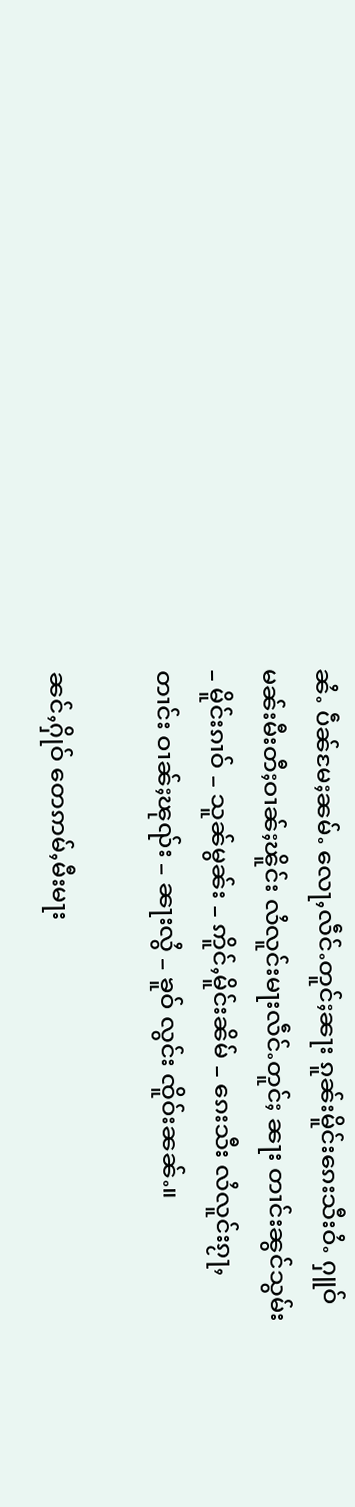ၼႆႉ ပဵၼ်မႄႈၼမ်ႉ လေႃႇလဵင်ႉတူင်ႈၼႃး ၵူၼ်းမိူင်းၵေးသီးဝႆႉ ႁူဝ်မၼ်းမီးတီႈဝၢၼ်ႈၽိူင်း လႆလူင်းမႃးလဵင်ႉတူင်ႈ ၼႃး တၢင်းၼွင်သွမ်း – မိူင်းၵၢဝ် – သူၼ်မွၼ်း – ဢိူင်ႇမိူင်းၼိမ် – ၵေးသီး လႆလူင်းၵႂႃႇတၢင်း ဝၢၼ်ႈၽုၺ်း – ၼႃးလွႆ – ၶူဝ် လွင်း ၸိူဝ်းၼၼ်ႉ။

ၼင်ႇႁိုဝ် တေဢမ်ႇမီးမႃး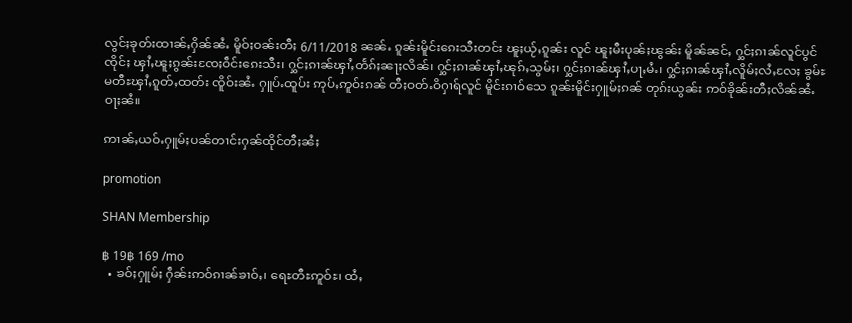လွင်ႈၶုတ်းထၢၼ်ႇႁိၼ်ၼႆႉ မိူဝ်ႈဝၼ်းတီႈ 6/11/2018 ၼၼ်ႉ ၵူၼ်းမိူင်းၵေးသီးတင်း ၽူႈယႂ်ႇၵူၼ်း လူင် ၽူႈမီးပုၼ်ႈၽွၼ်း မိူၼ်ၼင်ႇ ႁွင်ႈၵၢၼ်လူင်ပွင်ၸိုင်ႈ ၾၢႆႇၽူႈၵွၼ်းၸႄႈဝဵင်းၵေးသီး၊ ႁွင်ႈၵၢၼ်ၾၢႆႇတႅၵ်ႈၼႃႈလိၼ်၊ ႁွင်ႈၵၢၼ်ၾၢႆႇၽုၵ်ႇသွမ်ႈ၊ ႁွင်ႈၵၢၼ်ၾၢႆႇပႃႇမႆႉ၊ ႁွင်ႈၵၢၼ်ၾၢႆႇလိူမ်ႈလႆႇလႄႈ ၶွမ်ႊမတီႊၾၢႆႇၵူတ်ႇထတ်း ၸိူဝ်းၼႆႉ ႁူပ်ႉထူပ်း ဢုပ်ႇဢူဝ်းၵၼ် တီႈဝတ်ႉဝိႁၢရ်လူင် မိူင်းၵၢဝ်သေ ၵူၼ်းမိူင်းႁူမ်ႈၵၼ် တုၵ်းယွၼ်း ဢဝ်ၶိုၼ်းတီႈလိၼ်ၼႆႉ ဝႃႈၼႆ။

ဢၢၼ်ႇယဝ်ႉႁူမ်ႈပၼ်တၢင်းႁၼ်ထိုင်တီႈၼႆႈ

promotion

SHAN Membership

฿ 19฿ 169 /mo
  • ၶဝ်ႈႁူမ်ႈ ႁဵၼ်းဢဝ်ၵၢၼ်ၶၢဝ်ႇ၊ ရေႊတီႊဢူဝ်ႊ၊ ထႆႇ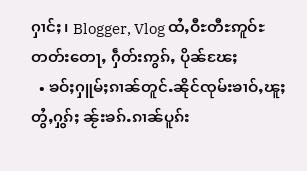ႁၢင်ႈ၊ Blogger, Vlog ထႆႇဝီႊတီႊဢူဝ်ႊ တတ်းတေႃႇ ႁဵတ်းဢွၵ်ႇ ပိုၼ်ၽႄႈ
  • ၶဝ်ႈႁူမ်ႈၵၢၼ်တူင်ႉၼိုင်ၸုမ်းၶၢဝ်ႇၽူႈတွႆႇႁွၵ်ႈ ၼႂ်းၶၵ်ႉၵၢၼ်ပူၵ်း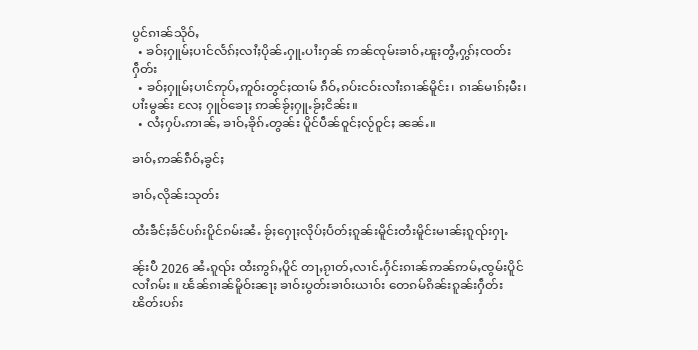ပွင်ၵၢၼ်သိုဝ်ႇ
  • ၶဝ်ႈႁူမ်ႈပၢင်လႅၵ်ႈလၢႆႈပိုၼ်ႉႁူႉပၢႆးႁၼ် ဢၼ်ၸုမ်းၶၢဝ်ႇၽူႈတွႆႇႁွၵ်ႈၸတ်းႁဵတ်း
  • ၶဝ်ႈႁူမ်ႈပၢင်ဢုပ်ႇဢူဝ်းတွင်ႈထၢမ် ၵဵဝ်ႇၵပ်းငဝ်းလၢႆးၵၢၼ်မိူင်း၊ ၵၢၼ်မၢၵ်ႈမီး၊ ပၢႆးမွၼ်း လႄႈ ႁူဝ်ၶေႃႈ ဢၼ်ၶႂ်ႈႁူႉၶႂ်ႈငိၼ်း။
  • လႆႈႁပ်ႉဢၢၼ်ႇ ၶၢဝ်ႇၶိုၵ်ႉတွၼ်း ပိူင်ပဵၼ်ဝူင်ႈလႂ်ဝူင်ႈ ၼၼ်ႉ။

ၶၢဝ်ႇဢၼ်ၵဵဝ်ႇၶွင်ႈ

ၶၢဝ်ႇလိုၼ်းသုတ်း

ထႆးၶဵင်ႈၶႅင်ပၵ်းပိူင်ၵမ်းၼႆႉ ၶႂ်ႈႁေႃႈလိုပ်ႈပႅတ်ႈၵူၼ်းမိူင်းတႆးမိူင်းမၢၼ်ႈၵူၺ်းႁႃႉ

ၼႂ်းပီ 2026 ၼႆႉၵူၺ်း ထႆးဢွၵ်ႇပိူင် တႃႇၵႂၢတ်ႇလၢင်ႉႁႅင်းၵၢၼ်ဢၼ်ဢမ်ႇၸွမ်းပိူင် လၢႆၵမ်း ။ ၽႅၼ်ၵၢၼ်မိူဝ်းၼႃႈ ၶၢဝ်းပွတ်းၶၢဝ်းယၢဝ်း တေၵမ်ၵိၼ်းၵူၼ်းႁဵတ်းၽိတ်းပၵ်း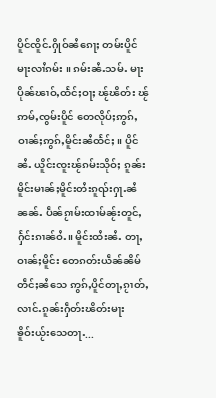ပိူင်ၸိူင်ႉႁိုဝ်ၼႆၵေႃႈ တမ်းပိူင်မႃးလၢႆၵမ်း ။ ၵမ်းၼႆႉသမ်ႉ မႃးပိုၼ်ၽၢဝ်ႇထႅင်ႈဝႃႈ ၽႂ်ၽိတ်း ၽႂ်ဢမ်ႇၸွမ်းပိူင် တေလိုပ်ႈဢွၵ်ႇဝၢၼ်ႈဢွၵ်ႇမိူင်းၼႆထႅင်ႈ။ ပိူင်ၼႆႉ ယိူင်းၸူးၽႂ်ၵမ်းသိုဝ်ႈ ၵူၼ်းမိူင်းမၢၼ်ႈမိူင်းတႆးၵူၺ်းႁႃႉၼႆၼၼ်ႉ ပဵၼ်ၵႂၢမ်းထၢမ်ၼႂ်းတူင်ႇႁႅင်းၵၢၼ်ဝႆႉ။ မိူင်းထႆးၼႆႉ တႃႇဝၢၼ်ႈမိူင်း တေၵတ်းယဵၼ်ၼိမ်တဵင်ႈၼႆသေ ဢွၵ်ႇပိူင်တႃႇၵႂၢတ်ႇလၢင်ႉၵူၼ်းႁဵတ်းၽိတ်းမႃးၶိူဝ်းယႂ်းသေတႃႉ...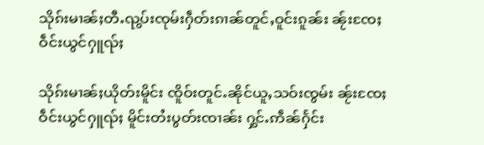သိုၵ်းမၢၼ်ႈတီႉၺွပ်းၸုမ်းႁဵတ်းၵၢၼ်တူင်ႇဝူင်းၵူၼ်း ၼႂ်းၸႄႈဝဵင်းယွင်ႁူၺ်ႈ

သိုၵ်းမၢၼ်ႈယိုတ်းမိူင်း ၸိူဝ်းတူင်ႉၼိုင်ယူႇသဝ်းၸွမ်း ၼႂ်းၸႄႈဝဵင်းယွင်ႁူၺ်ႈ မိူင်းတႆးပွတ်းၸၢၼ်း ႁွင်ႉဢဵၼ်ႁႅင်း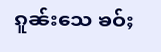ၵူၼ်းသေ ၶဝ်ႈ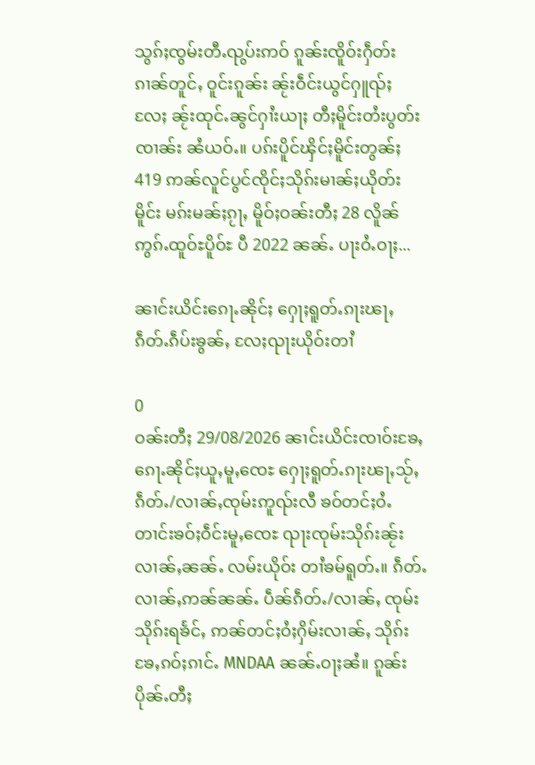သွၵ်ႈၸွမ်းတီႉၺွပ်းဢဝ် ၵူၼ်းၸိူဝ်းႁဵတ်းၵၢၼ်တူင်ႇ ဝူင်းၵူၼ်း ၼႂ်းဝဵင်းယွင်ႁူၺ်ႈ လႄႈ ၼႂ်းထုင်ႉၼွင်ႁၢႆးယႃႈ တီႈမိူင်းတႆးပွတ်းၸၢၼ်း ၼႆယဝ်ႉ။ ပၵ်းပိူင်ၾိင်ႈမိူင်းတွၼ်ႈ 419 ဢၼ်လူင်ပွင်ၸိုင်ႈသိုၵ်းမၢၼ်ႈယိုတ်းမိူင်း မၵ်းမၼ်ႈၵႂႃႇ မိူဝ်ႈဝၼ်းတီႈ 28 လိူၼ်ဢွၵ်ႉထူဝ်ႊပိူဝ်ႊ ပီ 2022 ၼၼ်ႉ ပႃးဝႆႉဝႃႈ...

ၼၢင်းယိင်းၵေႃႉၼိုင်ႈ ႁေႃႈရူတ်ႉၵႃးၽႃႇၵဵတ်ႉၵဵပ်းၶွၼ်ႇ လႄႈၺႃးယိုဝ်းတၢႆ

0
ဝၼ်းတီႈ 29/08/2026 ၼၢင်းယိင်းၸၢဝ်းၶႄႇၵေႃႉၼိုင်ႈယူႇမူႇၸေႊ ႁေႃႈရူတ်ႉၵႃးၽႃႇသႂ်ႇ ၵဵတ်ႉ/လၢၼ်ႇၸုမ်းဢူၺ်းလီ ၶဝ်တင်ႈဝႆႉတၢင်းၶဝ်ႈဝဵင်းမူႇၸေႊ ၺႃးၸုမ်းသိုၵ်းၼႂ်းလၢၼ်ႇၼၼ်ႉ လမ်းယိုဝ်း တၢႆၶမ်ရူတ်ႉ။ ၵဵတ်ႉလၢၼ်ႇဢၼ်ၼၼ်ႉ ပဵၼ်ၵဵတ်ႉ/လၢၼ်ႇ ၸုမ်းသိုၵ်းရၶႅင်ႇ ဢၼ်တင်ႈဝႆႈႁိမ်းလၢၼ်ႇ သိုၵ်းၶႄႇၵဝ်ႈၵၢင်ႉ MNDAA ၼၼ်ႉဝႃႈၼႆ။ ၵူၼ်းပိုၼ်ႉတီႈ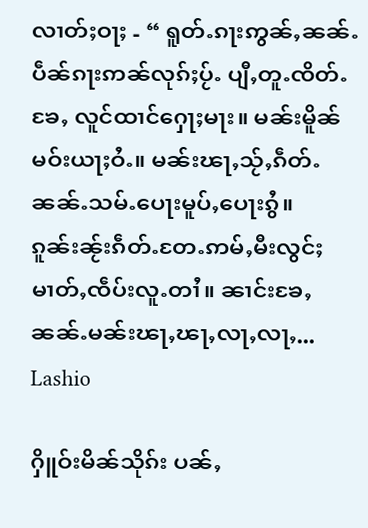လၢတ်ႈဝႃႈ - “ ရူတ်ႉၵႃးဢွၼ်ႇၼၼ်ႉပဵၼ်ၵႃးဢၼ်လုၵ်ႈပႂ်ႉ ပျီႇတူႉၸိတ်ႉၶႄႇ လူင်ထၢင်ႁေႃႈမႃး။ မၼ်းမိူၼ်မဝ်းယႃႈဝႆႉ။ မၼ်းၽႃႇသႂ်ႇၵဵတ်ႉၼၼ်ႉသမ်ႉပေႃးမူပ်ႇပေႃးၵွႆ။ ၵူၼ်းၼႂ်းၵဵတ်ႉတႄႉဢမ်ႇမီးလွင်ႈမၢတ်ႇၸဵပ်းလူႉတၢႆ။ ၼၢင်းၶႄႇၼၼ်ႉမၼ်းၽႃႇၽႃႇလႃႇလႃႇ...
Lashio

ႁိူဝ်းမိၼ်သိုၵ်း ပၼ်ႇ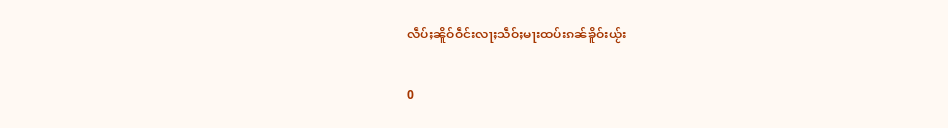လဵပ်ႈၼိူဝ်ဝဵင်းလႃႈသဵဝ်ႈမႃးထပ်းၵၼ်ၶိူဝ်းယႂ်း

0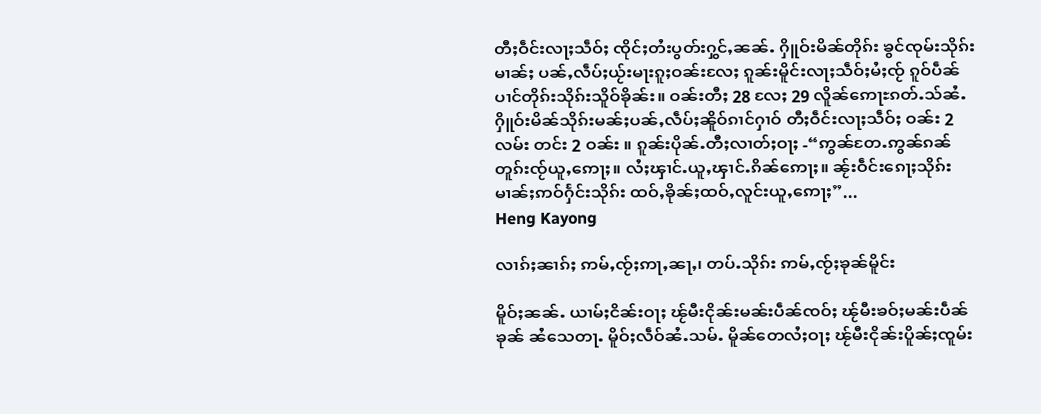တီႈဝဵင်းလႃႈသဵဝ်ႈ ၸိုင်ႈတႆးပွတ်းႁွင်ႇၼၼ်ႉ ႁိူဝ်းမိၼ်တိုၵ်း ၶွင်ၸုမ်းသိုၵ်းမၢၼ်ႈ ပၼ်ႇလဵပ်ႈယႂ်းမႃးၵူႈဝၼ်းလႄႈ ၵူၼ်းမိူင်းလႃႈသဵဝ်ႈမႆႈၸႂ် ၵူဝ်ပဵၼ်ပၢင်တိုၵ်းသိုၵ်းသိူဝ်ၶိုၼ်း။ ဝၼ်းတီႈ 28 လႄႈ 29 လိူၼ်ဢေႃႊၵတ်ႉသ်ၼႆႉ ႁိူဝ်းမိၼ်သိုၵ်းမၼ်ႈပၼ်ႇလဵပ်ႈၼိူဝ်ၵၢင်ႁၢဝ် တီႈဝဵင်းလႃႈသဵဝ်ႈ ဝၼ်း 2 လမ်း တင်း 2 ဝၼ်း ။ ၵူၼ်းပိုၼ်ႉတီႈလၢတ်ႈဝႃႈ -“ဢွၼ်တႄႉဢွၼ်ၵၼ်တူၵ်းၸႂ်ယူႇဢေႃႈ။ လႆႈၾၢင်ႉယူႇၾၢင်ႉၵိၼ်ဢေႃႈ။ ၼႂ်းဝဵင်းၵေႃႈသိုၵ်းမၢၼ်ႈဢဝ်ႁႅင်းသိုၵ်း ထဝ်ႇၶိုၼ်ႈထဝ်ႇလူင်းယူႇဢေႃႈ”...
Heng Kayong

လၢၵ်ႈၼၢၵ်ႈ ဢမ်ႇၸႂ်ႈဢႃႇၼႃႇ၊ တပ်ႉသိုၵ်း ဢမ်ႇၸႂ်ႈၶုၼ်မိူင်း

မိူဝ်ႈၼၼ်ႉ ယၢမ်ႈငိၼ်းဝႃႈ ၽႂ်မီးငိုၼ်းမၼ်းပဵၼ်ၸဝ်ႈ ၽႂ်မီးၶဝ်ႈမၼ်းပဵၼ်ၶုၼ် ၼႆသေတႃႉ မိူဝ်ႈလဵဝ်ၼႆႉသမ်ႉ မိူၼ်တေလႆႈဝႃႈ ၽႂ်မီးငိုၼ်းပိူၼ်ႈၸူမ်း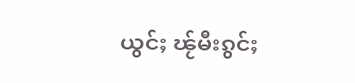ယွင်ႈ ၽႂ်မီးၵွင်ႈ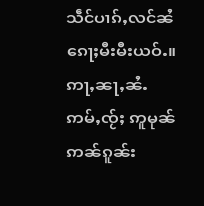သဵင်ပၢၵ်ႇလင်ၼႆၵေႃႈမီးမီးယဝ်ႉ။ ဢႃႇၼႃႇၼႆႉဢမ်ႇၸႂ်ႈ ဢူမုၼ်ဢၼ်ၵူၼ်း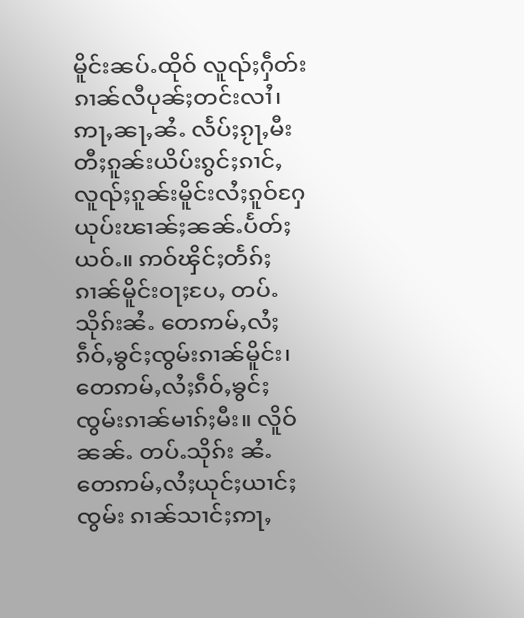မိူင်းၼပ်ႉထိုဝ် လူၺ်ႈႁဵတ်းၵၢၼ်လီပုၼ်ႈတင်းလၢႆ၊ ဢႃႇၼႃႇၼႆႉ လႅပ်ႈၵႂႃႇမီးတီႈၵူၼ်းယိပ်းၵွင်ႈၵၢင်ႇ လူၺ်ႈၵူၼ်းမိူင်းလႆႈၵူဝ်ႁႄယုပ်းၽၢၼ်ႈၼၼ်ႉပႅတ်ႈယဝ်ႉ။ ဢဝ်ၾိင်ႈတႅၵ်ႈၵၢၼ်မိူင်းဝႃႈပႄႇ တပ်ႉသိုၵ်းၼႆႉ တေဢမ်ႇလႆႈၵဵဝ်ႇၶွင်ႈၸွမ်းၵၢၼ်မိူင်း၊ တေဢမ်ႇလႆႈၵဵဝ်ႇၶွင်ႈၸွမ်းၵၢၼ်မၢၵ်ႈမီး။ လိူဝ်ၼၼ်ႉ တပ်ႉသိုၵ်း ၼႆႉ တေဢမ်ႇလႆႈယုင်ႈယၢင်ႈၸွမ်း ၵၢၼ်သၢင်ႈဢႃႇ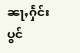ၼႃႇႁႅင်းပွင်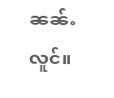ၼၼ်ႉလူင်။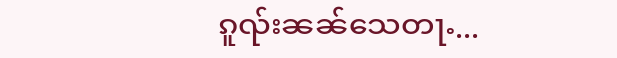ၵူၺ်းၼၼ်သေတႃႉ...